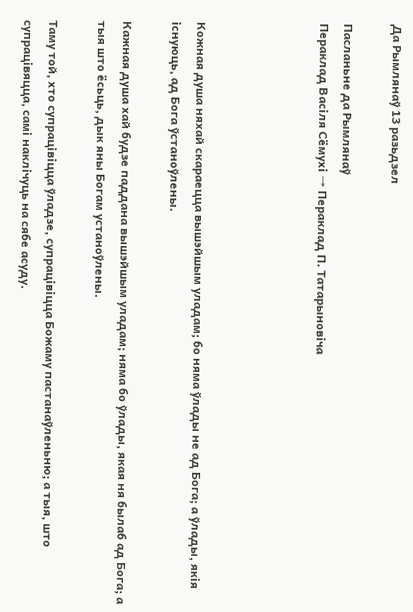Да Рымлянаў 13 разьдзел

Пасланьне да Рымлянаў
Пераклад Васіля Сёмухі → Пераклад П. Татарыновіча




Кожная душа няхай скараецца вышэйшым уладам; бо няма ўлады не ад Бога; а ўлады, якія існуюць, ад Бога ўстаноўлены.

Кажная душа хай будзе паддана вышэйшым уладам; няма бо ўлады, якая ня былаб ад Бога; а тыя што ёсьць, дык яны Богам устаноўлены.

Таму той, хто супрацівіцца ўладзе, супрацівіцца Божаму пастанаўленьню; а тыя, што супрацівяцца, самі наклічуць на сябе асуду.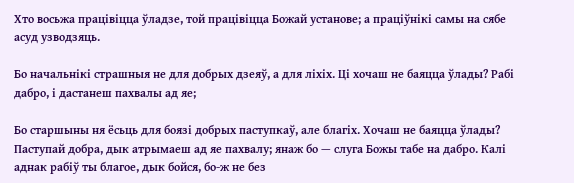Хто восьжа працівіцца ўладзе, той працівіцца Божай установе; а праціўнікі самы на сябе асуд узводзяць.

Бо начальнікі страшныя не для добрых дзеяў, а для ліхіх. Ці хочаш не баяцца ўлады? Рабі дабро, і дастанеш пахвалы ад яе;

Бо старшыны ня ёсьць для боязі добрых паступкаў, але благіх. Хочаш не баяцца ўлады? Паступай добра, дык атрымаеш ад яе пахвалу; янаж бо — слуга Божы табе на дабро. Калі аднак рабіў ты благое, дык бойся, бо-ж не без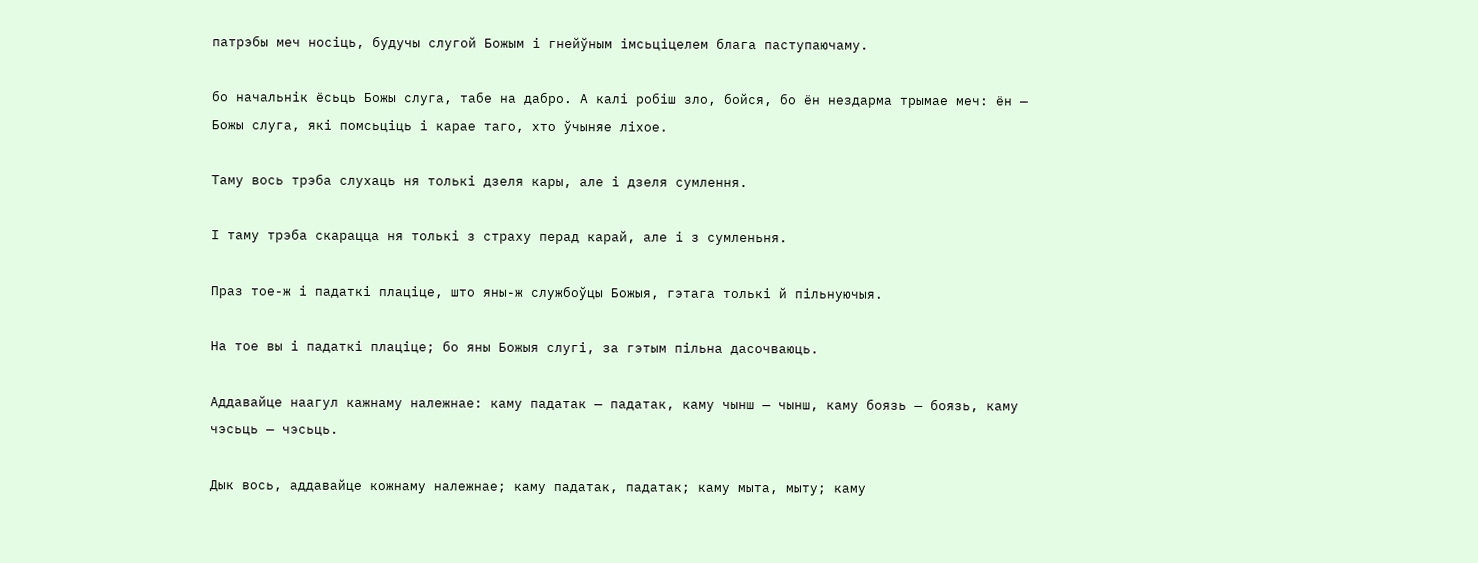патрэбы меч носіць, будучы слугой Божым і гнейўным імсьціцелем блага паступаючаму.

бо начальнік ёсьць Божы слуга, табе на дабро. А калі робіш зло, бойся, бо ён нездарма трымае меч: ён — Божы слуга, які помсьціць і карае таго, хто ўчыняе ліхое.

Таму вось трэба слухаць ня толькі дзеля кары, але і дзеля сумлення.

І таму трэба скарацца ня толькі з страху перад карай, але і з сумленьня.

Праз тое-ж і падаткі плаціце, што яны-ж службоўцы Божыя, гэтага толькі й пільнуючыя.

На тое вы і падаткі плаціце; бо яны Божыя слугі, за гэтым пільна дасочваюць.

Аддавайце наагул кажнаму належнае: каму падатак — падатак, каму чынш — чынш, каму боязь — боязь, каму чэсьць — чэсьць.

Дык вось, аддавайце кожнаму належнае; каму падатак, падатак; каму мыта, мыту; каму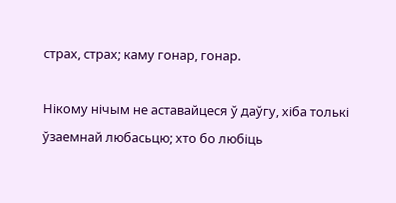страх, страх; каму гонар, гонар.

Нікому нічым не аставайцеся ў даўгу, хіба толькі ўзаемнай любасьцю; хто бо любіць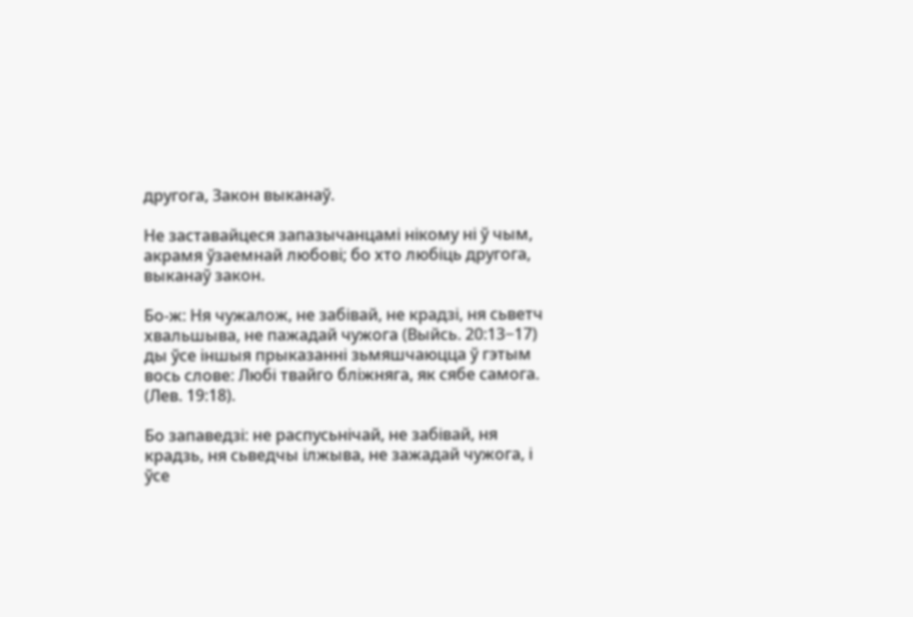другога, Закон выканаў.

Не заставайцеся запазычанцамі нікому ні ў чым, акрамя ўзаемнай любові; бо хто любіць другога, выканаў закон.

Бо-ж: Ня чужалож, не забівай, не крадзі, ня сьветч хвальшыва, не пажадай чужога (Выйсь. 20:13−17) ды ўсе іншыя прыказанні зьмяшчаюцца ў гэтым вось слове: Любі твайго бліжняга, як сябе самога. (Лев. 19:18).

Бо запаведзі: не распусьнічай, не забівай, ня крадзь, ня сьведчы ілжыва, не зажадай чужога, і ўсе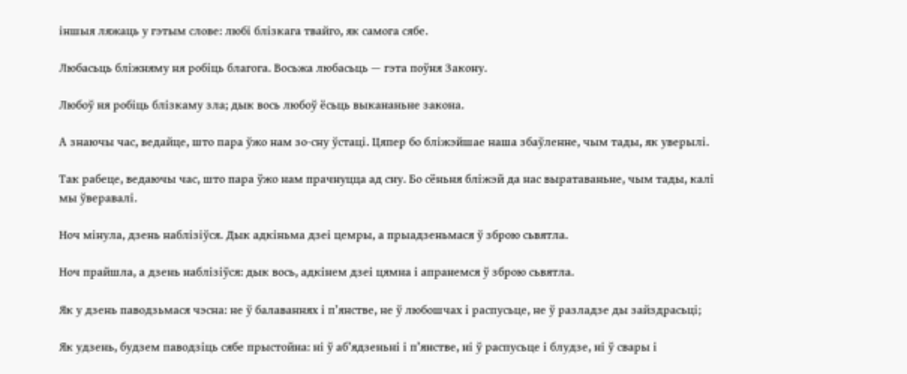іншыя ляжаць у гэтым слове: любі блізкага твайго, як самога сябе.

Любасьць бліжняму ня робіць благога. Восьжа любасьць — гэта поўня Закону.

Любоў ня робіць блізкаму зла; дык вось любоў ёсьць выкананьне закона.

А знаючы час, ведайце, што пара ўжо нам зо-сну ўстаці. Цяпер бо бліжэйшае наша збаўленне, чым тады, як уверылі.

Так рабеце, ведаючы час, што пара ўжо нам прачнуцца ад сну. Бо сёньня бліжэй да нас выратаваньне, чым тады, калі мы ўверавалі.

Ноч мінула, дзень наблізіўся. Дык адкіньма дзеі цемры, а прыадзеньмася ў зброю сьвятла.

Ноч прайшла, а дзень наблізіўся: дык вось, адкінем дзеі цямна і апранемся ў зброю сьвятла.

Як у дзень паводзьмася чэсна: не ў балаваннях і п’янстве, не ў любошчах і распусьце, не ў разладзе ды зайздрасьці;

Як удзень, будзем паводзіць сябе прыстойна: ні ў аб’ядзеньні і п’янстве, ні ў распусьце і блудзе, ні ў свары і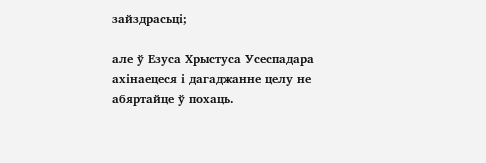зайздрасьці;

але ў Езуса Хрыстуса Усеспадара ахінаецеся і дагаджанне целу не абяртайце ў похаць.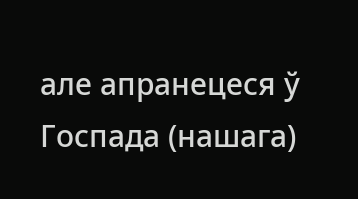але апранецеся ў Госпада (нашага)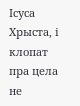Ісуса Хрыста, і клопат пра цела не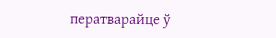ператварайце ў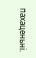пахаценьні.